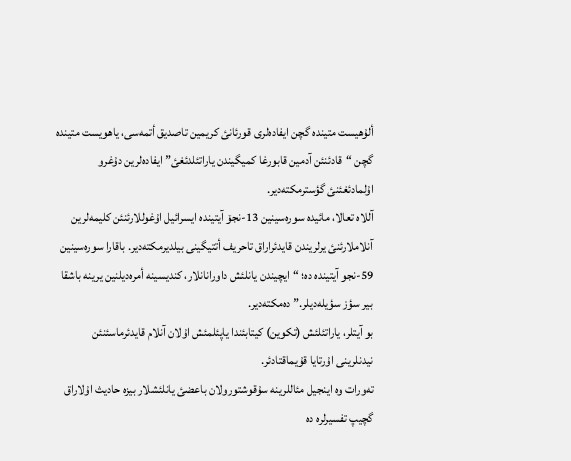ألۇهیست متیندە گچن ایفادەلری قورئانئ کریمین تاصدیق أتمەسی، یاهویست متیندە گچن “قادئنئن آدمین قابورغا کمیگیندن یاراتئلدئغئ” ایفادەلرین دۇغرو اۇلمادئغئنئ گؤسترمکتەدیر.
آللاە تعالا، مائیدە سورەسینین 13-نجۆ آیتیندە ایسرائیل اۇغوللارئنئن کلیمەلرین آنلاملارئنئ یرلریندن قایدئراراق تاحریف أتتیگینی بیلدیرمکتەدیر. باقارا سورەسینین 59-نجو آیتیندە دە؛ “ایچیندن یانلئش داورانانلار، کندیسینە أمرەدیلنین یرینە باشقا بیر سؤز سؤیلەدیلر.” دەمکتەدیر.
بو آیتلر، یاراتئلئش (تکوین) کیتابئندا یاپئلمئش اۇلان آنلام قایدئرماسئنئن نیدنلرینی اۇرتایا قۇیماقتادئر.
تەورات وە اینجیل مئاللرینە سۇقوشتورولان باعضئ یانلئشلار بیزە حادیث اۇلاراق گچیپ تفسیرلرە دە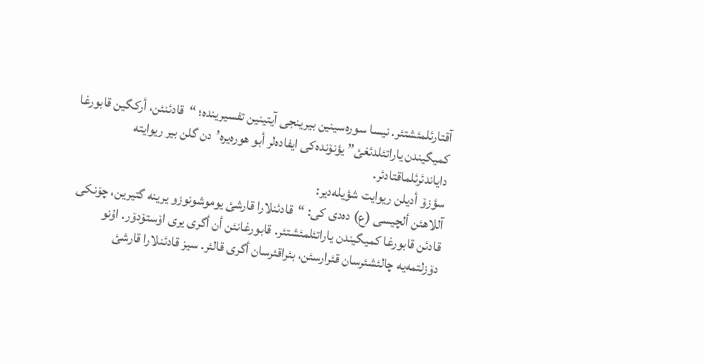آقتارئلمئشتئر. نیسا سورەسینین بیرینجی آیتینین تفسیریندە؛ “قادئنئن، أرکگین قابورغا کمیگیندن یاراتئلدئغئ” یؤنۆندەکی ایفادەلر أبو هورەیرە’دن گلن بیر ریوایتە دایاندئرئلماقتادئر.
سؤزۆ أدیلن ریوایت شؤیلەدیر:
آللاهئن ألچیسی (ع) دەدی کی: “قادئنلارا قارشئ یوموشونوزو یرینە گتیرین، چۆنکی قادئن قابورغا کمیگیندن یاراتئلمئشتئر. قابورغانئن أن أگری یری اۆستۆدۆر. اۇنو دۆزلتمەیە چالئشئرسان قئرارسئن، بئراقئرسان أگری قالئر. سیز قادئنلارا قارشئ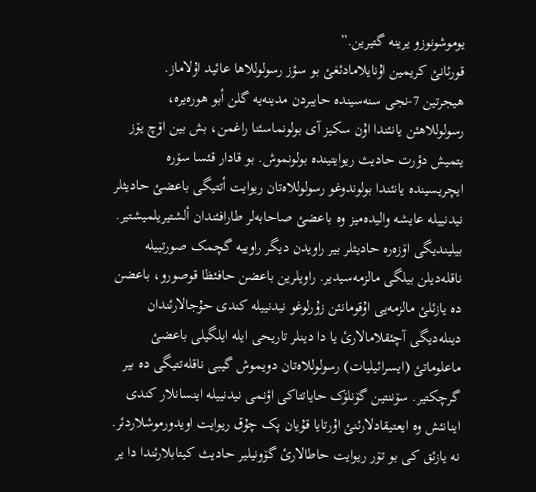یوموشونوزو یرینە گتیرین.”
قورئانئ کریمین اۇنایلامادئغئ بو سؤز رسولوللاها عائید اۇلاماز.
هیجرتین 7-نجی سنەسیندە حایبردن مدینەیە گلن أبو هورەیرە، رسولوللاهئن یانئندا اۇن سکیز آی بولونماسئنا راغمن، بش بین اۆچ یۆز یتمیش دؤرت حادیث ریوایتیندە بولونموش. بو قادار قئسا سۆرە ایچریسیندە یانئندا بولوندوغو رسولوللاەتان ریوایت أتتیگی باعضئ حادیثلر نیدنییلە عایشە والیدەمیز وە باعضئ صاحابەلر طارافئندان ألشتیریلمیشتیر.
بیلیندیگی اۆزەرە حادیثلر بیر راویدن دیگر راوییە گچمک صورتییلە ناقلەدیلن بیلگی مالزمەسیدیر. راویلرین باعضن حافئظا قوصورو، باعضن دە یازئلئ مالزمەیی اۇقومانئن زۇرلوغو نیدنییلە کندی حۇجالارئندان دینلەدیگی آچئقلامالارئ یا دا دینلر تاریحی ایلە ایلگیلی باعضئ ماعلوماتئ (ایسرائیلیات) رسولوللاەتان دویموش گیبی ناقلەتتیگی دە بیر گرچکتیر. سۆننتین گۆنلۆک حایاتتاکی اؤنمی نیدنییلە اینسانلار کندی اینانئش وە ایعتیقادلارئنئ اۇرتایا قۇیان پک چۇق ریوایت اویدورموشلاردئر. نە یازئق کی بو تۆر ریوایت حاطالارئ گۆونیلیر حادیث کیتابلارئندا دا یر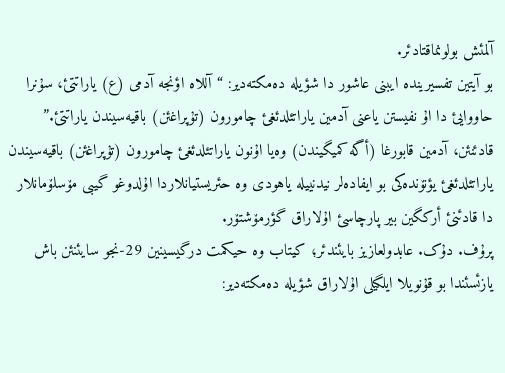آلمئش بولونماقتادئر.
بو آیتین تفسیریندە ایبنی عاشور دا شؤیلە دەمکتەدیر: “آللاە اؤنجە آدمی (ع) یاراتتئ، سۇنرا حاووایئ دا اۇ نفیستن یاعنی آدمین یاراتئلدئغئ چامورون (تۇپراغئن) باقیەسیندن یاراتتئ.”
قادئنئن، آدمین قابورغا (أگە کمیگیندن) وەیا اۇنون یاراتئلدئغئ چامورون (تۇپراغئن) باقیەسیندن یاراتئلدئغئ یؤنۆندەکی بو ایفادەلر نیدنییلە یاهودی وە حئریستیانلاردا اۇلدوغو گیبی مۆسلۆمانلار دا قادئنئ أرکگین بیر پارچاسئ اۇلاراق گؤرمۆشتۆر.
پرۇف. دۇک. عابدولعازیز بایئندئر؛ کیتاب وە حیکمت درگیسینین 29-نجو سایئنئن باش یازئسئندا بو قۇنویلا ایلگیلی اۇلاراق شؤیلە دەمکتەدیر: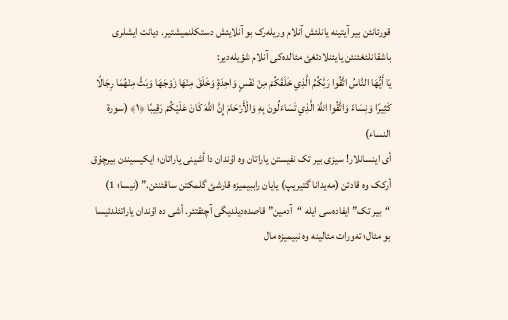قورئانئن بیر آیتینە یانلئش آنلام وریلەرک بو آنلایئش دستکلنمیشتیر. دیانت ایشلری باشقانلئغئنئن یایئنلادئغئ مئالدەکی آنلام شؤیلەدیر:
يَا أَيُّهَا النَّاسُ اتَّقُوا رَبَّكُمُ الَّذِي خَلَقَكُمْ مِنْ نَفْسٍ وَاحِدَةٍ وَخَلَقَ مِنْهَا زَوْجَهَا وَبَثَّ مِنْهُمَا رِجَالًا كَثِيرًا وَنِسَاءً وَاتَّقُوا اللَّهَ الَّذِي تَسَاءَلُونَ بِهِ وَالْأَرْحَامَ إِنَّ اللَّهَ كَانَ عَلَيْكُمْ رَقِيبًا ﴿۱﴾ (سورة النساء)
أی اینسانلار! سیزی بیر تک نفیستن یاراتان وە اۇندان دا أشینی یاراتان؛ ایکیسیندن بیرچۇق أرکک وە قادئن (مەیدانا گتیریپ) یایان راببیمیزە قارشئ گلمکتن ساقئنئن.” (نیسا؛ 1)
“بیر تک” ایفادەسی ایلە “آدمین” قاصدەدیلدیگی آچئقتئر. أشی دە اۇندان یاراتئلدئیسا بو مئال؛ تەورات مئالینە وە نبیمیزە مال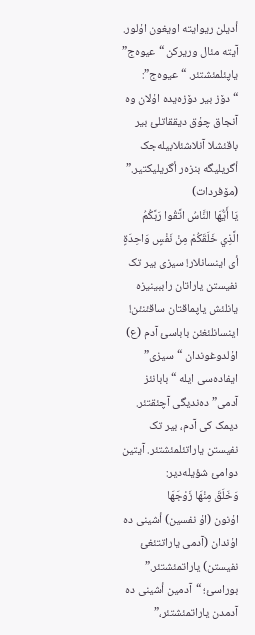أدیلن ریوایتە اویغون اۇلور.
آیتە مئال وریرکن “عیوەج” یاپئلمئشتئر. “عیوەج”: “دۆز بیر دۆزەیدە اۇلان وە آنجاق چۇق دیققاتلئ بیر باقئشلا آنلاشئلابیلەجک أگریلیگە بنزەر أگریلیکتیر.” (مۆفردات)
يَا أَيُّهَا النَّاسُ اتَّقُوا رَبَّكُمُ الَّذِي خَلَقَكُمْ مِنْ نَفْسٍ وَاحِدَةٍ
أی اینسانلار! سیزی بیر تک نفیستن یاراتان راببینیزە یانلئش یاپماقتان ساقئنئن!
اینسانلئغئن باباسئ آدم (ع) اۇلدوغوندان “سیزی” ایفادەسی ایلە “بابانئز آدمی” دەندیگی آچئقتئر. دیمک کی آدم، بیر تک نفیستن یاراتئلمئشتئر. آیتین دوامئ شؤیلەدیر:
وَخَلَقَ مِنْهَا زَوْجَهَا
اۇنون (اۇ نفسین) أشینی دە اۇندان (آدمی یاراتتئغئ نفیستن) یاراتمئشتئر.”
بوراسئ؛ “آدمین أشینی دە آدمدن یاراتمئشتئر،”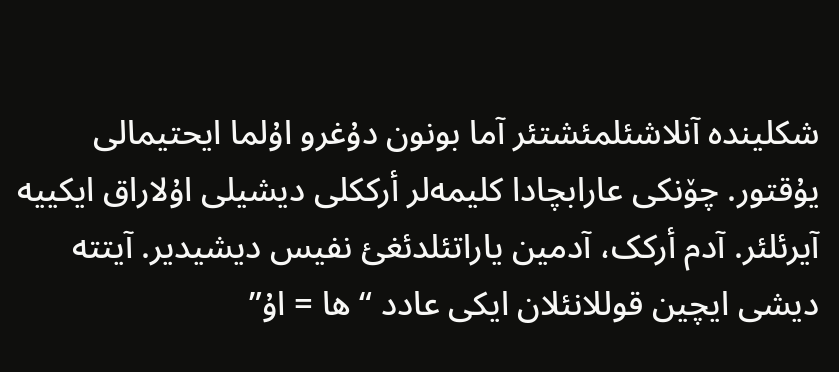شکلیندە آنلاشئلمئشتئر آما بونون دۇغرو اۇلما ایحتیمالی یۇقتور. چۆنکی عارابچادا کلیمەلر أرککلی دیشیلی اۇلاراق ایکییە آیرئلئر. آدم أرکک، آدمین یاراتئلدئغئ نفیس دیشیدیر. آیتتە دیشی ایچین قوللانئلان ایکی عادد “ها = اۇ”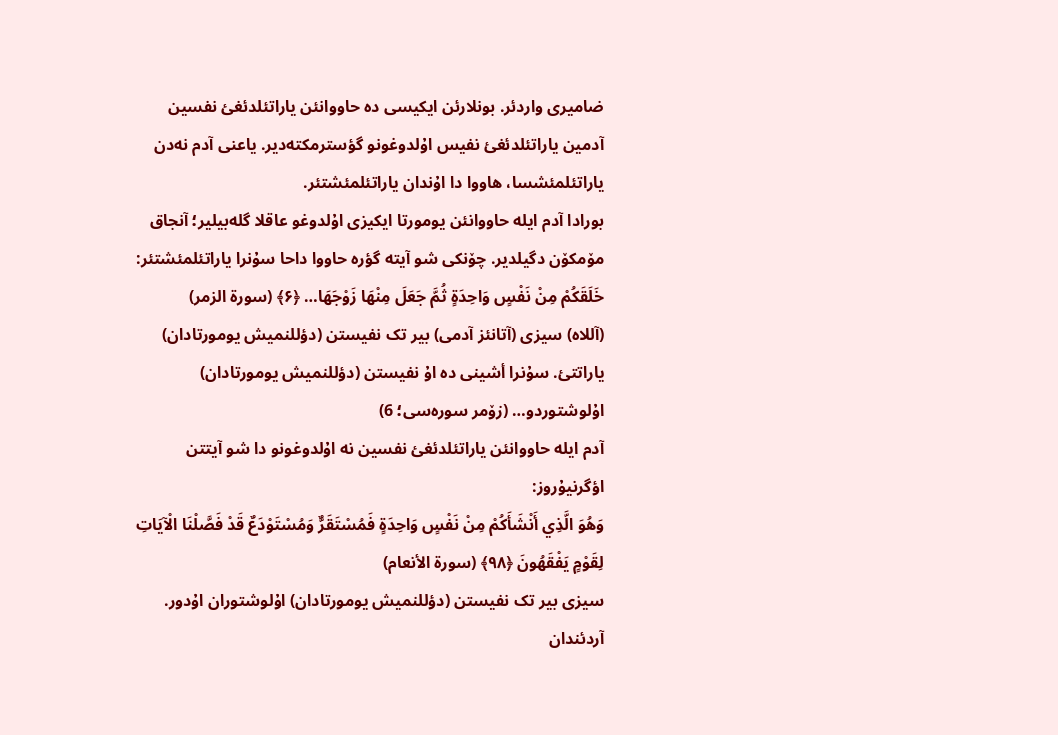ضامیری واردئر. بونلارئن ایکیسی دە حاووانئن یاراتئلدئغئ نفسین آدمین یاراتئلدئغئ نفیس اۇلدوغونو گؤسترمکتەدیر. یاعنی آدم نەدن یاراتئلمئشسا، هاووا دا اۇندان یاراتئلمئشتئر.
بورادا آدم ایلە حاووانئن یومورتا ایکیزی اۇلدوغو عاقلا گلەبیلیر؛ آنجاق مۆمکۆن دگیلدیر. چۆنکی شو آیتە گؤرە حاووا داحا سۇنرا یاراتئلمئشتئر:
خَلَقَكُمْ مِنْ نَفْسٍ وَاحِدَةٍ ثُمَّ جَعَلَ مِنْهَا زَوْجَهَا… ﴿۶﴾ (سورة الزمر)
(آللاە) سیزی (آتانئز آدمی) بیر تک نفیستن (دؤللنمیش یومورتادان) یاراتتئ. سۇنرا أشینی دە اۇ نفیستن (دؤللنمیش یومورتادان) اۇلوشتوردو… (زۆمر سورەسی؛ 6)
آدم ایلە حاووانئن یاراتئلدئغئ نفسین نە اۇلدوغونو دا شو آیتتن اؤگرنیۇروز:
وَهُوَ الَّذِي أَنْشَأَكُمْ مِنْ نَفْسٍ وَاحِدَةٍ فَمُسْتَقَرٌّ وَمُسْتَوْدَعٌ قَدْ فَصَّلْنَا الْآيَاتِ لِقَوْمٍ يَفْقَهُونَ ﴿۹۸﴾ (سورة الأنعام)
سیزی بیر تک نفیستن (دؤللنمیش یومورتادان) اۇلوشتوران اۇدور. آردئندان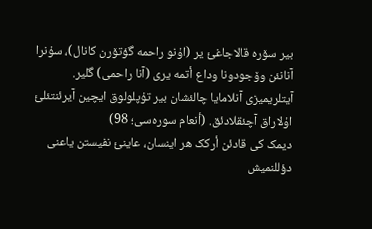بیر سۆرە قالاجاغئ یر (اۇنو راحمە گؤتۆرن کانال)، سۇنرا آنانئن وۆجودونا وداع أتمە یری (آنا راحمی) گلیر. آیتلریمیزی آنلامایا چالئشان بیر تۇپلولوق ایچین آیرئنتئلئ اۇلاراق آچئقلادئق. (أنعام سورەسی؛ 98)
دیمک کی قادئن أرکک هر اینسان، عاینئ نفیستن یاعنی دؤللنمیش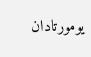یومورتادان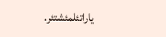یاراتئلمئشتئر.